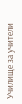Училище за учители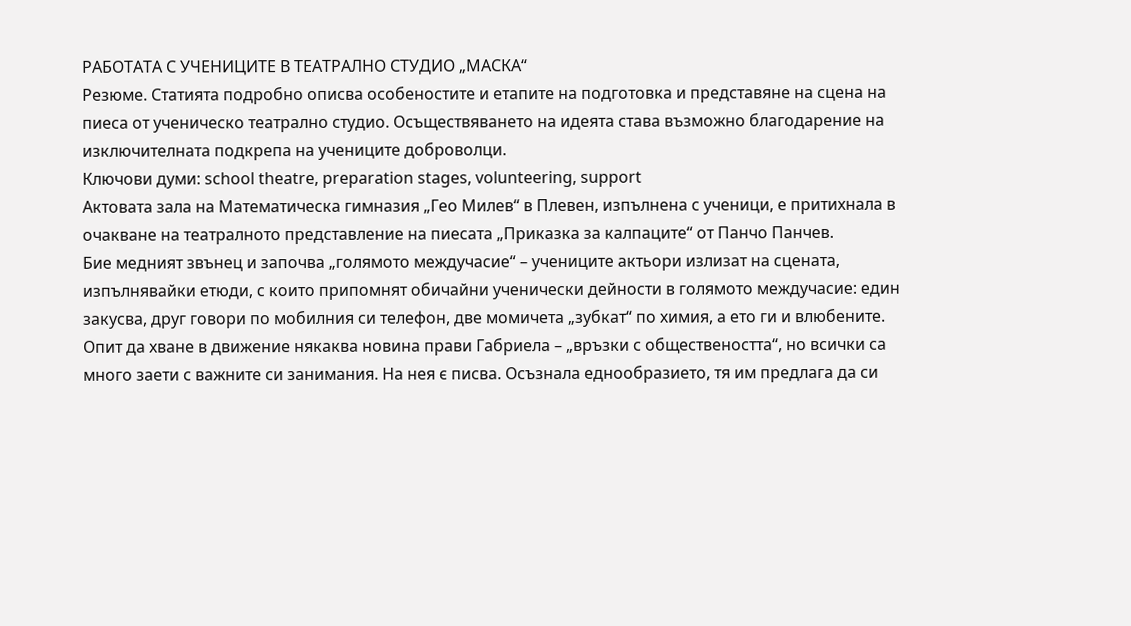РАБОТАТА С УЧЕНИЦИТЕ В ТЕАТРАЛНО СТУДИО „МАСКА“
Резюме. Статията подробно описва особеностите и етапите на подготовка и представяне на сцена на пиеса от ученическо театрално студио. Осъществяването на идеята става възможно благодарение на изключителната подкрепа на учениците доброволци.
Ключови думи: school theatre, preparation stages, volunteering, support
Актовата зала на Математическа гимназия „Гео Милев“ в Плевен, изпълнена с ученици, е притихнала в очакване на театралното представление на пиесата „Приказка за калпаците“ от Панчо Панчев.
Бие медният звънец и започва „голямото междучасие“ – учениците актьори излизат на сцената, изпълнявайки етюди, с които припомнят обичайни ученически дейности в голямото междучасие: един закусва, друг говори по мобилния си телефон, две момичета „зубкат“ по химия, а ето ги и влюбените. Опит да хване в движение някаква новина прави Габриела – „връзки с обществеността“, но всички са много заети с важните си занимания. На нея є писва. Осъзнала еднообразието, тя им предлага да си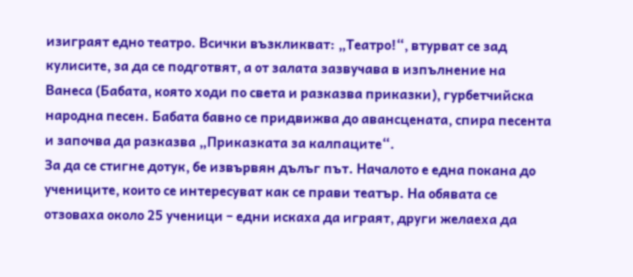изиграят едно театро. Всички възкликват: „Театро!“, втурват се зад кулисите, за да се подготвят, а от залата зазвучава в изпълнение на Ванеса (Бабата, която ходи по света и разказва приказки), гурбетчийска народна песен. Бабата бавно се придвижва до авансцената, спира песента и започва да разказва „Приказката за калпаците“.
За да се стигне дотук, бе извървян дълъг път. Началото е една покана до учениците, които се интересуват как се прави театър. На обявата се отзоваха около 25 ученици – едни искаха да играят, други желаеха да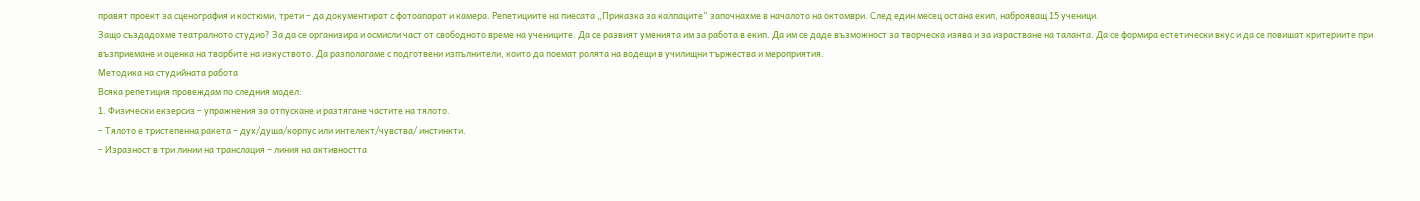правят проект за сценография и костюми, трети – да документират с фотоапарат и камера. Репетициите на пиесата „Приказка за калпаците“ започнахме в началото на октомври. След един месец остана екип, наброяващ 15 ученици.
Защо създадохме театралното студио? За да се организира и осмисли част от свободното време на учениците. Да се развият уменията им за работа в екип. Да им се даде възможност за творческа изява и за израстване на таланта. Да се формира естетически вкус и да се повишат критериите при възприемане и оценка на творбите на изкуството. Да разполагаме с подготвени изпълнители, които да поемат ролята на водещи в училищни тържества и мероприятия.
Методика на студийната работа
Всяка репетиция провеждам по следния модел:
1. Физически екзерсиз – упражнения за отпускане и разтягане частите на тялото.
– Тялото е тристепенна ракета – дух/душа/корпус или интелект/чувства/ инстинкти.
– Изразност в три линии на транслация – линия на активността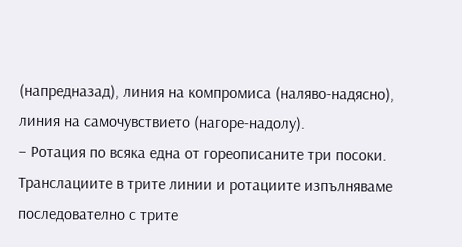(напредназад), линия на компромиса (наляво-надясно), линия на самочувствието (нагоре-надолу).
– Ротация по всяка една от гореописаните три посоки.
Транслациите в трите линии и ротациите изпълняваме последователно с трите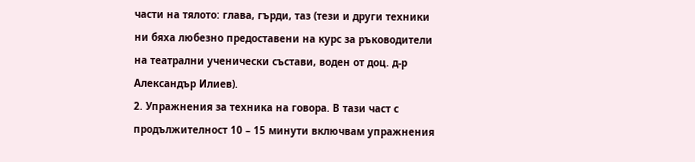части на тялото: глава, гърди, таз (тези и други техники ни бяха любезно предоставени на курс за ръководители на театрални ученически състави, воден от доц. д-р Александър Илиев).
2. Упражнения за техника на говора. В тази част с продължителност 10 – 15 минути включвам упражнения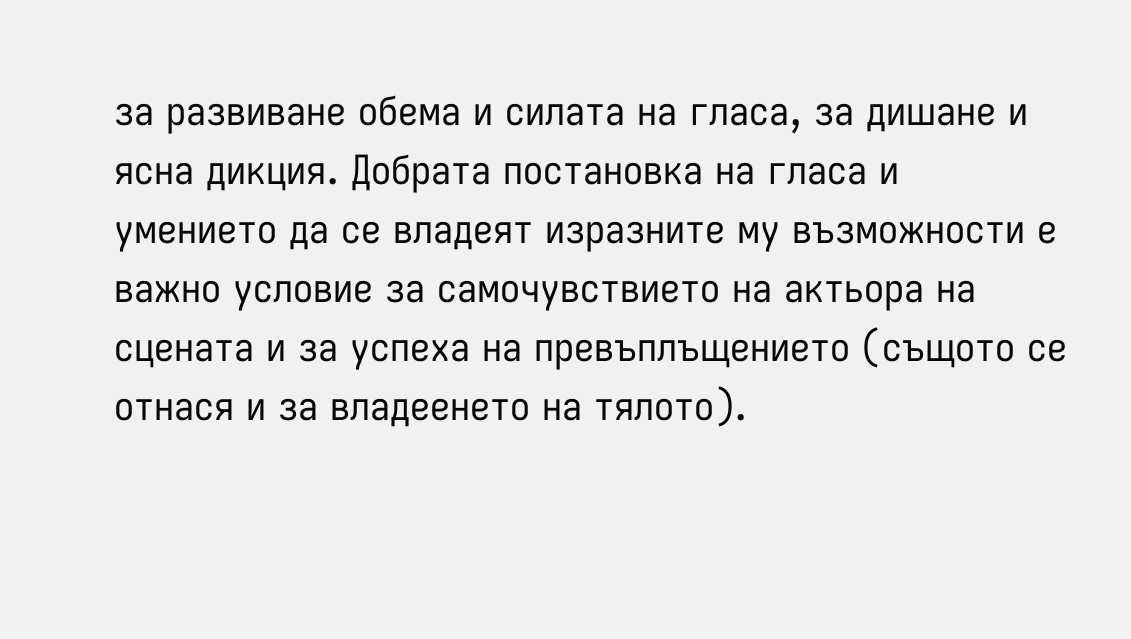за развиване обема и силата на гласа, за дишане и ясна дикция. Добрата постановка на гласа и умението да се владеят изразните му възможности е важно условие за самочувствието на актьора на сцената и за успеха на превъплъщението (същото се отнася и за владеенето на тялото).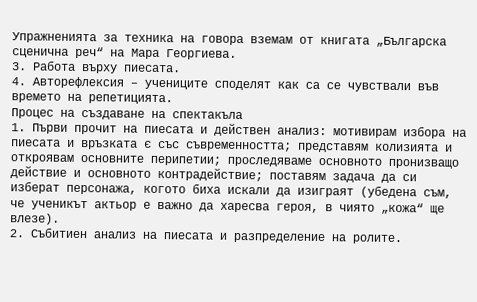Упражненията за техника на говора вземам от книгата „Българска сценична реч“ на Мара Георгиева.
3. Работа върху пиесата.
4. Авторефлексия – учениците споделят как са се чувствали във времето на репетицията.
Процес на създаване на спектакъла
1. Първи прочит на пиесата и действен анализ: мотивирам избора на пиесата и връзката є със съвременността; представям колизията и откроявам основните перипетии; проследяваме основното пронизващо действие и основното контрадействие; поставям задача да си изберат персонажа, когото биха искали да изиграят (убедена съм, че ученикът актьор е важно да харесва героя, в чиято „кожа“ ще влезе).
2. Събитиен анализ на пиесата и разпределение на ролите.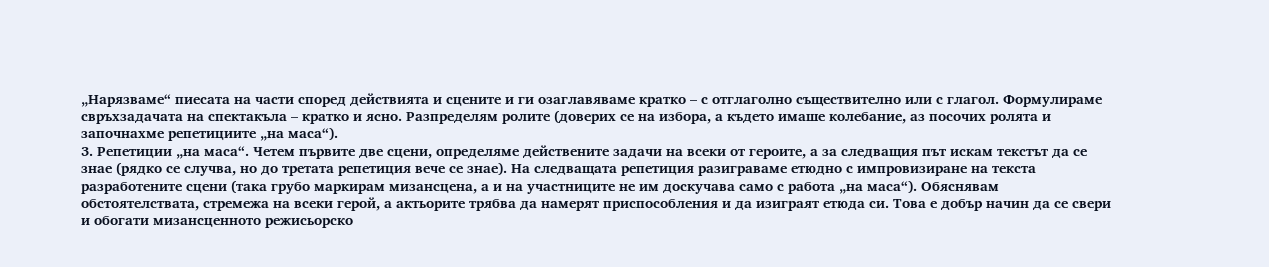„Нарязваме“ пиесата на части според действията и сцените и ги озаглавяваме кратко – с отглаголно съществително или с глагол. Формулираме свръхзадачата на спектакъла – кратко и ясно. Разпределям ролите (доверих се на избора, а където имаше колебание, аз посочих ролята и започнахме репетициите „на маса“).
3. Репетиции „на маса“. Четем първите две сцени, определяме действените задачи на всеки от героите, а за следващия път искам текстът да се знае (рядко се случва, но до третата репетиция вече се знае). На следващата репетиция разиграваме етюдно с импровизиране на текста разработените сцени (така грубо маркирам мизансцена, а и на участниците не им доскучава само с работа „на маса“). Обяснявам обстоятелствата, стремежа на всеки герой, а актьорите трябва да намерят приспособления и да изиграят етюда си. Това е добър начин да се свери и обогати мизансценното режисьорско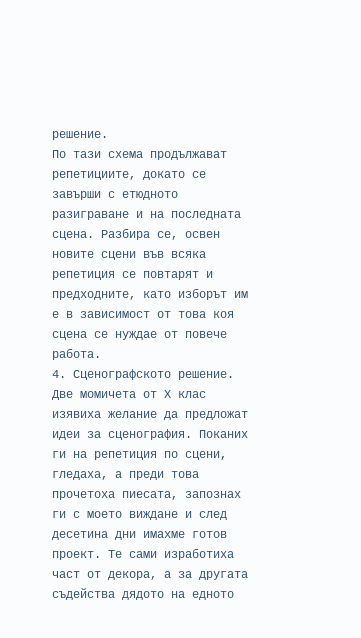решение.
По тази схема продължават репетициите, докато се завърши с етюдното разиграване и на последната сцена. Разбира се, освен новите сцени във всяка репетиция се повтарят и предходните, като изборът им е в зависимост от това коя сцена се нуждае от повече работа.
4. Сценографското решение. Две момичета от Х клас изявиха желание да предложат идеи за сценография. Поканих ги на репетиция по сцени, гледаха, а преди това прочетоха пиесата, запознах ги с моето виждане и след десетина дни имахме готов проект. Те сами изработиха част от декора, а за другата съдейства дядото на едното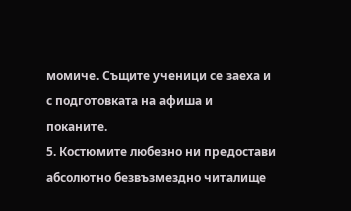момиче. Същите ученици се заеха и с подготовката на афиша и поканите.
5. Костюмите любезно ни предостави абсолютно безвъзмездно читалище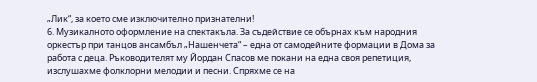„Лик“, за което сме изключително признателни!
6. Музикалното оформление на спектакъла. За съдействие се обърнах към народния оркестър при танцов ансамбъл „Нашенчета“ – една от самодейните формации в Дома за работа с деца. Ръководителят му Йордан Спасов ме покани на една своя репетиция, изслушахме фолклорни мелодии и песни. Спряхме се на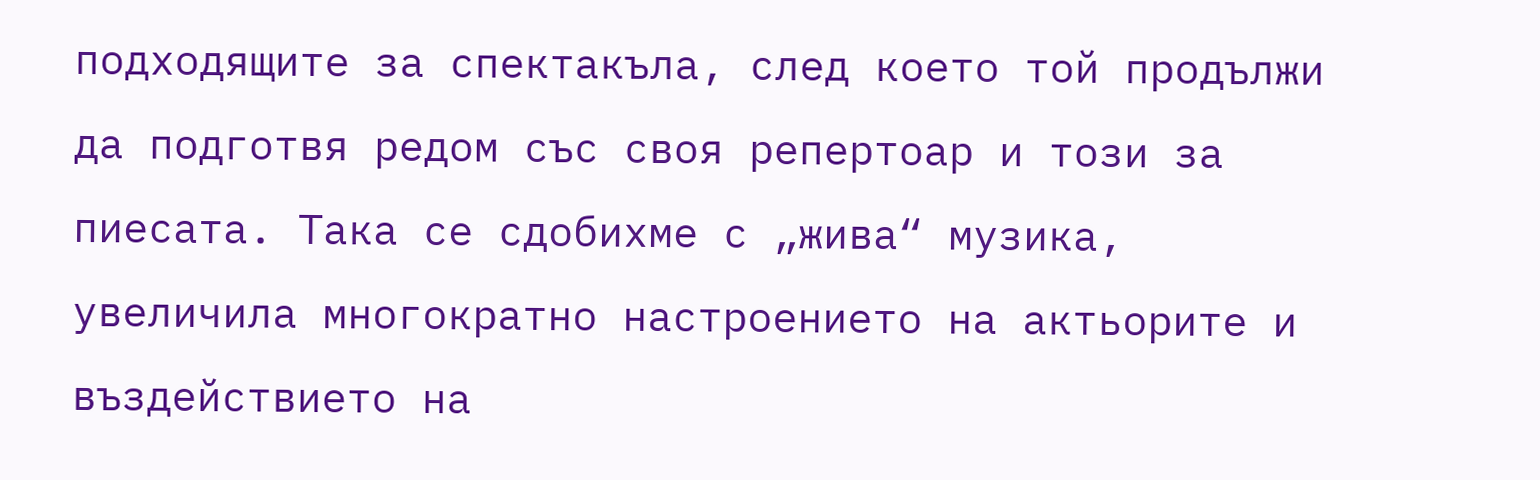подходящите за спектакъла, след което той продължи да подготвя редом със своя репертоар и този за пиесата. Така се сдобихме с „жива“ музика, увеличила многократно настроението на актьорите и въздействието на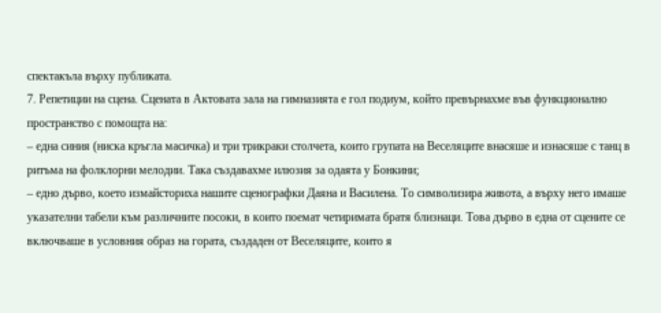спектакъла върху публиката.
7. Репетиции на сцена. Сцената в Актовата зала на гимназията е гол подиум, който превърнахме във функционално пространство с помощта на:
– една синия (ниска кръгла масичка) и три трикраки столчета, които групата на Веселяците внасяше и изнасяше с танц в ритъма на фолклорни мелодии. Така създавахме илюзия за одаята у Бонкини;
– едно дърво, което измайсториха нашите сценографки Даяна и Василена. То символизира живота, а върху него имаше указателни табели към различните посоки, в които поемат четиримата братя близнаци. Това дърво в една от сцените се включваше в условния образ на гората, създаден от Веселяците, които я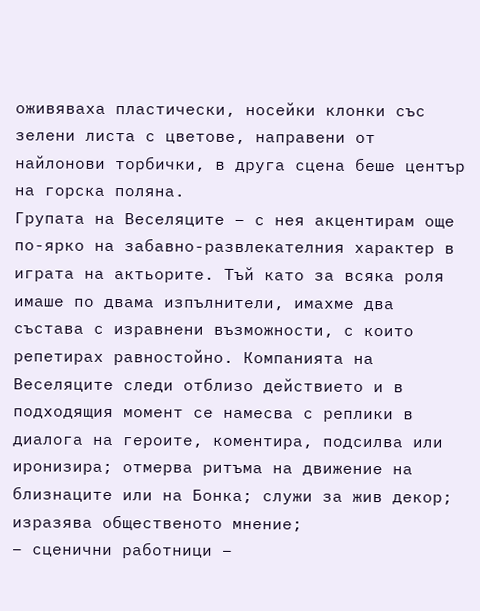оживяваха пластически, носейки клонки със зелени листа с цветове, направени от найлонови торбички, в друга сцена беше център на горска поляна.
Групата на Веселяците – с нея акцентирам още по-ярко на забавно-развлекателния характер в играта на актьорите. Тъй като за всяка роля имаше по двама изпълнители, имахме два състава с изравнени възможности, с които репетирах равностойно. Компанията на Веселяците следи отблизо действието и в подходящия момент се намесва с реплики в диалога на героите, коментира, подсилва или иронизира; отмерва ритъма на движение на близнаците или на Бонка; служи за жив декор; изразява общественото мнение;
– сценични работници –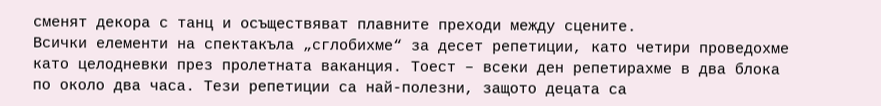сменят декора с танц и осъществяват плавните преходи между сцените.
Всички елементи на спектакъла „сглобихме“ за десет репетиции, като четири проведохме като целодневки през пролетната ваканция. Тоест – всеки ден репетирахме в два блока по около два часа. Тези репетиции са най-полезни, защото децата са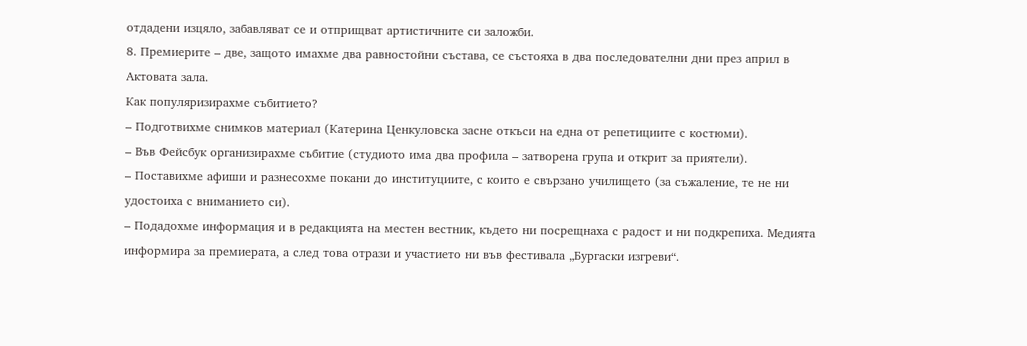отдадени изцяло, забавляват се и отприщват артистичните си заложби.
8. Премиерите – две, защото имахме два равностойни състава, се състояха в два последователни дни през април в Актовата зала.
Как популяризирахме събитието?
– Подготвихме снимков материал (Катерина Ценкуловска засне откъси на една от репетициите с костюми).
– Във Фейсбук организирахме събитие (студиото има два профила – затворена група и открит за приятели).
– Поставихме афиши и разнесохме покани до институциите, с които е свързано училището (за съжаление, те не ни удостоиха с вниманието си).
– Подадохме информация и в редакцията на местен вестник, където ни посрещнаха с радост и ни подкрепиха. Медията информира за премиерата, а след това отрази и участието ни във фестивала „Бургаски изгреви“.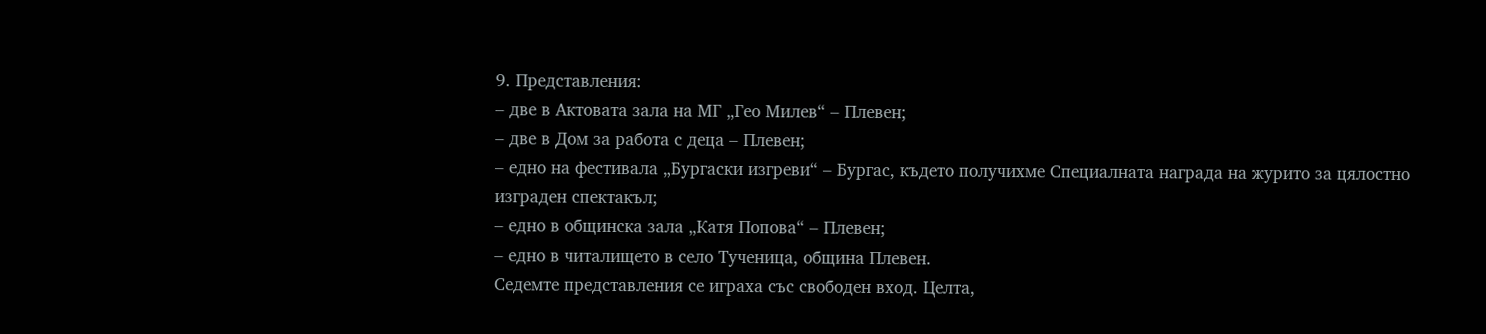9. Представления:
– две в Актовата зала на МГ „Гео Милев“ – Плевен;
– две в Дом за работа с деца – Плевен;
– едно на фестивала „Бургаски изгреви“ – Бургас, където получихме Специалната награда на журито за цялостно изграден спектакъл;
– едно в общинска зала „Катя Попова“ – Плевен;
– едно в читалището в село Тученица, община Плевен.
Седемте представления се играха със свободен вход. Целта,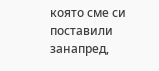която сме си поставили занапред,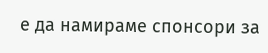е да намираме спонсори за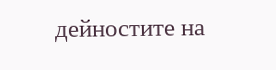дейностите на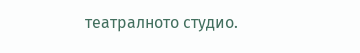театралното студио.